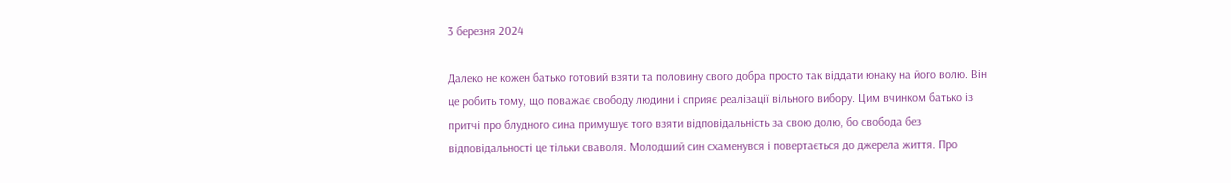3 березня 2024

Далеко не кожен батько готовий взяти та половину свого добра просто так віддати юнаку на його волю. Він це робить тому, що поважає свободу людини і сприяє реалізації вільного вибору. Цим вчинком батько із притчі про блудного сина примушує того взяти відповідальність за свою долю, бо свобода без відповідальності це тільки сваволя. Молодший син схаменувся і повертається до джерела життя. Про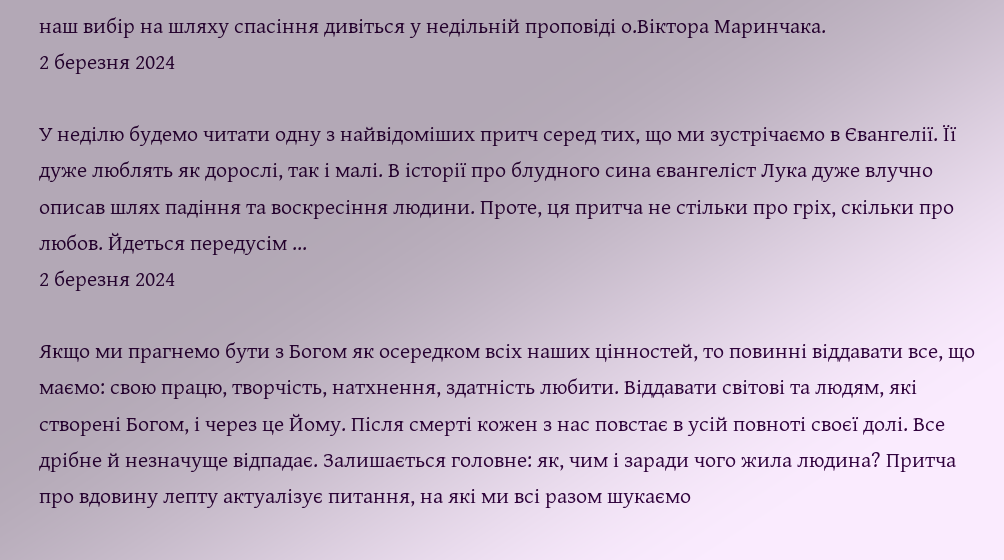наш вибір на шляху спасіння дивіться у недільній проповіді о.Віктора Маринчака.
2 березня 2024

У неділю будемо читати одну з найвідоміших притч серед тих, що ми зустрічаємо в Євангелії. Її дуже люблять як дорослі, так і малі. В історії про блудного сина євангеліст Лука дуже влучно описав шлях падіння та воскресіння людини. Проте, ця притча не стільки про гріх, скільки про любов. Йдеться передусім ...
2 березня 2024

Якщо ми прагнемо бути з Богом як осередком всіх наших цінностей, то повинні віддавати все, що маємо: свою працю, творчість, натхнення, здатність любити. Віддавати світові та людям, які створені Богом, і через це Йому. Після смерті кожен з нас повстає в усій повноті своєї долі. Все дрібне й незначуще відпадає. Залишається головне: як, чим і заради чого жила людина? Притча про вдовину лепту актуалізує питання, на які ми всі разом шукаємо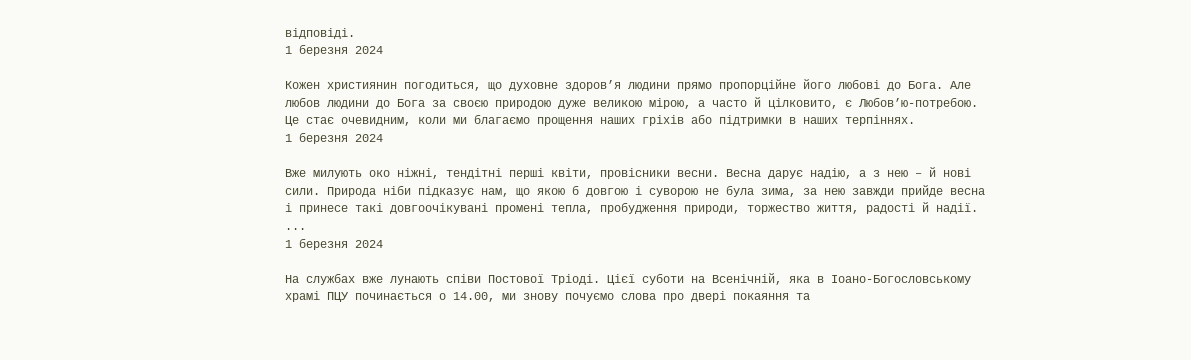відповіді.
1 березня 2024

Кожен християнин погодиться, що духовне здоров’я людини прямо пропорційне його любові до Бога. Але любов людини до Бога за своєю природою дуже великою мірою, а часто й цілковито, є Любов’ю-потребою. Це стає очевидним, коли ми благаємо прощення наших гріхів або підтримки в наших терпіннях.
1 березня 2024

Вже милують око ніжні, тендітні перші квіти, провісники весни. Весна дарує надію, а з нею – й нові сили. Природа ніби підказує нам, що якою б довгою і суворою не була зима, за нею завжди прийде весна і принесе такі довгоочікувані промені тепла, пробудження природи, торжество життя, радості й надії.
...
1 березня 2024

На службах вже лунають співи Постової Тріоді. Цієї суботи на Всенічній, яка в Іоано-Богословському храмі ПЦУ починається о 14.00, ми знову почуємо слова про двері покаяння та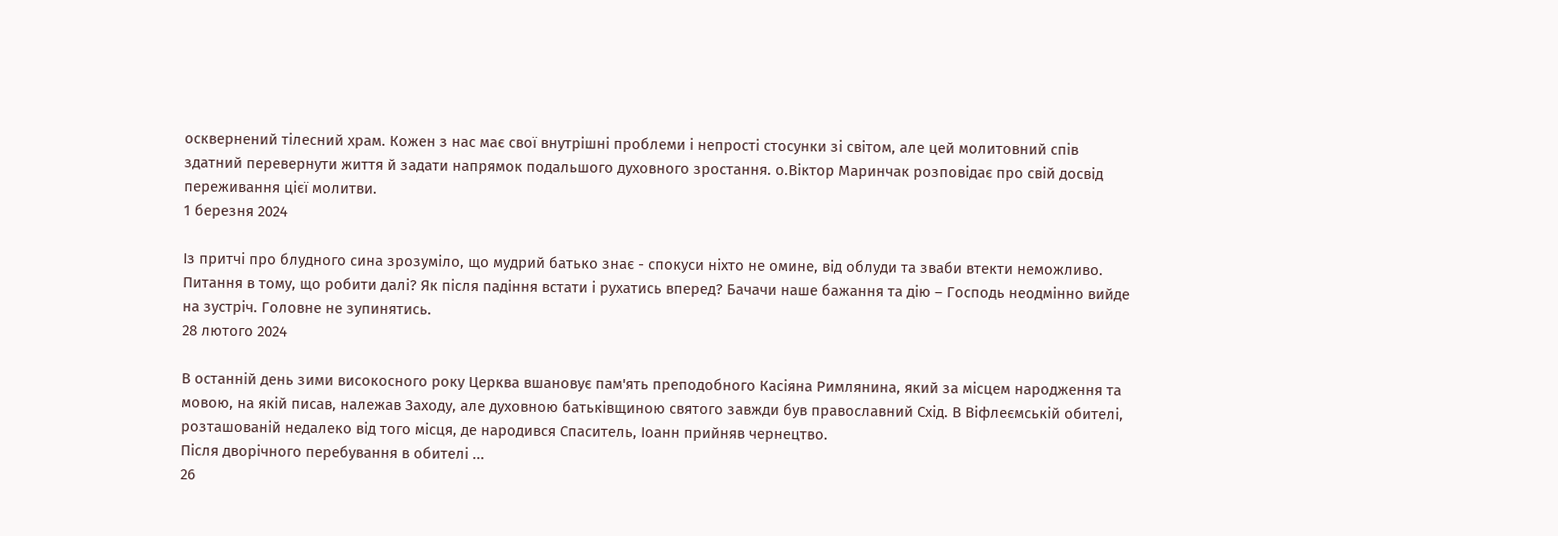осквернений тілесний храм. Кожен з нас має свої внутрішні проблеми і непрості стосунки зі світом, але цей молитовний спів здатний перевернути життя й задати напрямок подальшого духовного зростання. о.Віктор Маринчак розповідає про свій досвід переживання цієї молитви.
1 березня 2024

Із притчі про блудного сина зрозуміло, що мудрий батько знає - спокуси ніхто не омине, від облуди та зваби втекти неможливо. Питання в тому, що робити далі? Як після падіння встати і рухатись вперед? Бачачи наше бажання та дію – Господь неодмінно вийде на зустріч. Головне не зупинятись.
28 лютого 2024

В останній день зими високосного року Церква вшановує пам'ять преподобного Касіяна Римлянина, який за місцем народження та мовою, на якій писав, належав Заходу, але духовною батьківщиною святого завжди був православний Схід. В Віфлеємській обителі, розташованій недалеко від того місця, де народився Спаситель, Іоанн прийняв чернецтво.
Після дворічного перебування в обителі ...
26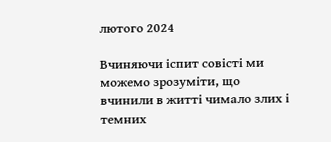лютого 2024

Вчиняючи іспит совісті ми можемо зрозуміти, що вчинили в житті чимало злих і темних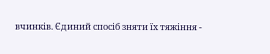вчинків. Єдиний спосіб зняти їх тяжіння -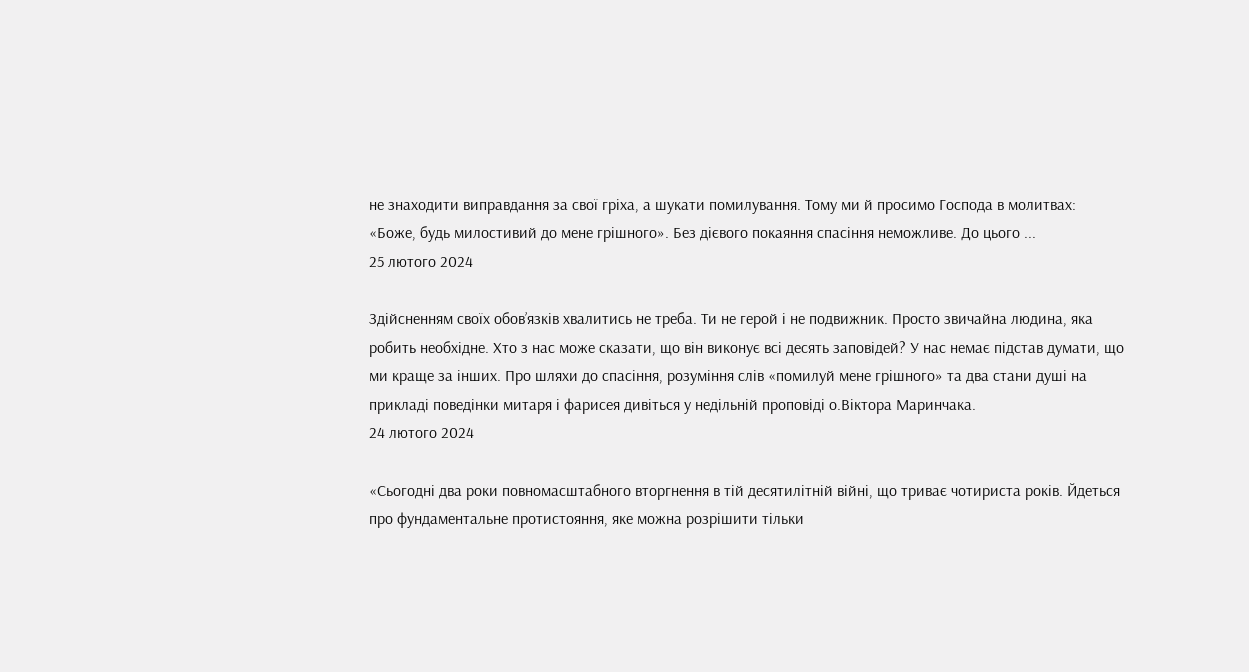не знаходити виправдання за свої гріха, а шукати помилування. Тому ми й просимо Господа в молитвах: «Боже, будь милостивий до мене грішного». Без дієвого покаяння спасіння неможливе. До цього ...
25 лютого 2024

Здійсненням своїх обов’язків хвалитись не треба. Ти не герой і не подвижник. Просто звичайна людина, яка робить необхідне. Хто з нас може сказати, що він виконує всі десять заповідей? У нас немає підстав думати, що ми краще за інших. Про шляхи до спасіння, розуміння слів «помилуй мене грішного» та два стани душі на прикладі поведінки митаря і фарисея дивіться у недільній проповіді о.Віктора Маринчака.
24 лютого 2024

«Сьогодні два роки повномасштабного вторгнення в тій десятилітній війні, що триває чотириста років. Йдеться про фундаментальне протистояння, яке можна розрішити тільки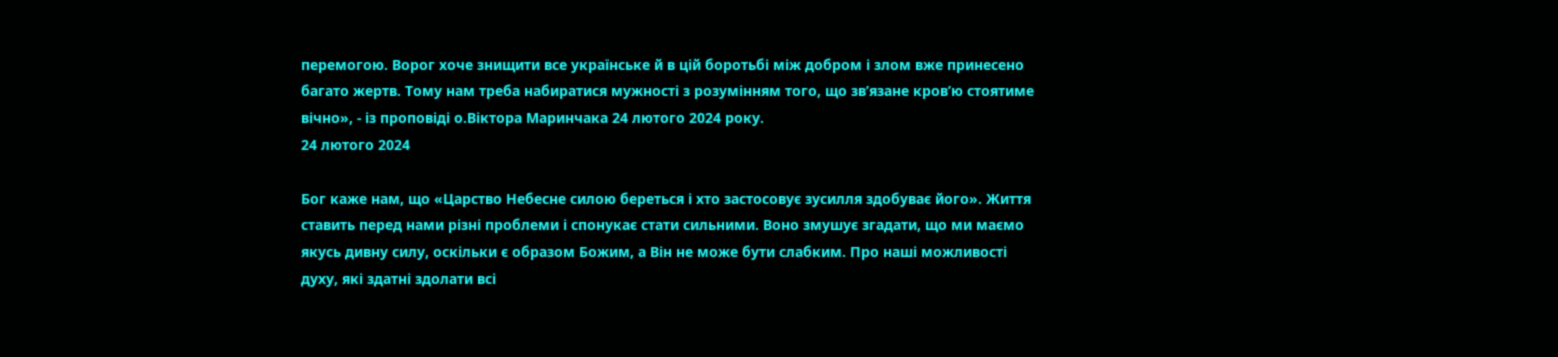перемогою. Ворог хоче знищити все українське й в цій боротьбі між добром і злом вже принесено багато жертв. Тому нам треба набиратися мужності з розумінням того, що зв’язане кров’ю стоятиме вічно», - із проповіді о.Віктора Маринчака 24 лютого 2024 року.
24 лютого 2024

Бог каже нам, що «Царство Небесне силою береться і хто застосовує зусилля здобуває його». Життя ставить перед нами різні проблеми і спонукає стати сильними. Воно змушує згадати, що ми маємо якусь дивну силу, оскільки є образом Божим, а Він не може бути слабким. Про наші можливості духу, які здатні здолати всі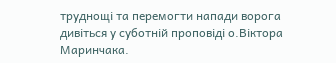труднощі та перемогти напади ворога дивіться у суботній проповіді о.Віктора Маринчака.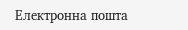Електронна пошта